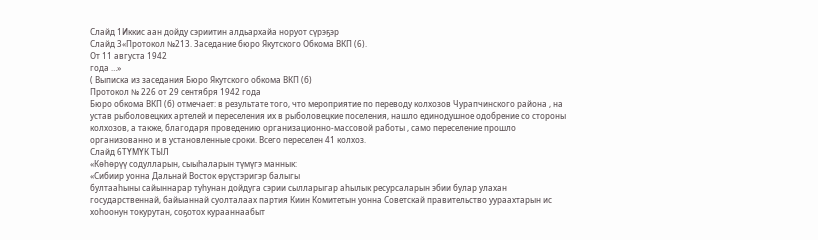Слайд 1Иккис аан дойду сэриитин алдьархайа норуот сүрэҕэр
Слайд 3«Протокол №213. Заседание бюро Якутского Обкома ВКП (6).
От 11 августа 1942
года …»
( Выписка из заседания Бюро Якутского обкома ВКП (б)
Протокол № 226 от 29 сентября 1942 года
Бюро обкома ВКП (б) отмечает: в результате того, что мероприятие по переводу колхозов Чурапчинского района , на устав рыболовецких артелей и переселения их в рыболовецкие поселения, нашло единодушное одобрение со стороны колхозов, а также, благодаря проведению организационно-массовой работы , само переселение прошло организованно и в установленные сроки. Всего переселен 41 колхоз.
Слайд 6ТҮМҮК ТЫЛ
«Көhөрүү содулларын, сыыhаларын түмүгэ маннык:
«Сибиир уонна Дальнай Восток өрүстэригэр балыгы
бултааhыны сайыннарар туhунан дойдуга сэрии сылларыгар аhылык ресурсаларын эбии булар улахан государственнай, байыаннай суолталаах партия Киин Комитетын уонна Советскай правительство уураахтарын ис хоhоонун токурутан, соҕотох курааннаабыт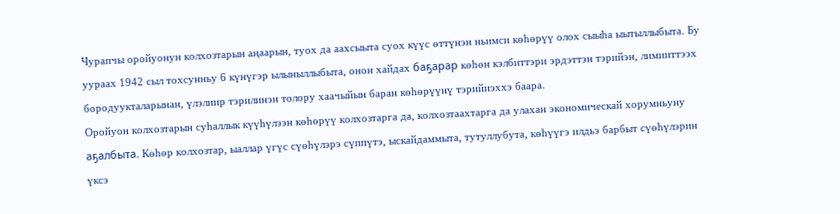Чурапчы оройуонун колхозтарын аңаарын, туох да аахсыыта суох күүс өттүнэн ньимси көhөрүү олох сыыhа ыытыллыбыта. Бу уураах 1942 сыл тохсунньу 6 күнүгэр ылыныллыбыта, онон хайдах баҕарар көhөн кэлбиттэри эрдэттэн тэрийэн, лимииттээх бородуукталарынан, үлэлиир тэрилинэн толору хаачыйын баран көhөрүүнү тэрийиэххэ баара.
Оройуон колхозтарын суhаллык күүhүлээн көhөрүү колхозтарга да, колхозтаахтарга да улахан экономическай хорумньуну аҕалбыта. Көhөр колхозтар, ыаллар үгүс сүөhүлэрэ сүппүтэ, ыскайдаммыта, тутуллубута, көhүүгэ илдьэ барбыт сүөhүлэрин үксэ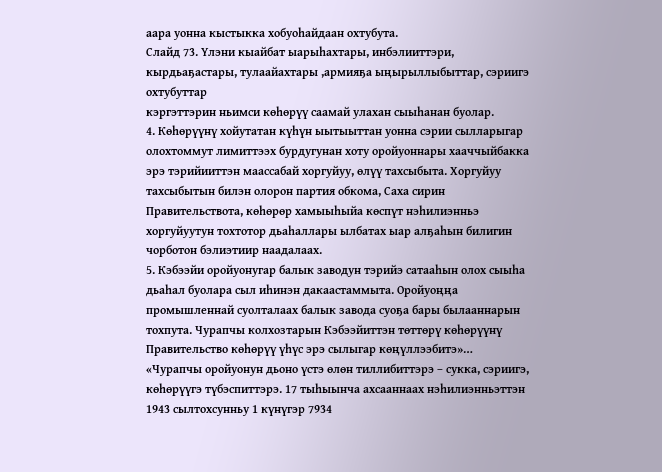аара уонна кыстыкка хобуоhайдаан охтубута.
Слайд 73. Үлэни кыайбат ыарыhахтары, инбэлииттэри, кырдьаҕастары, тулаайахтары ,армияҕа ыңырыллыбыттар, сэриигэ охтубуттар
кэргэттэрин ньимси көhөрүү саамай улахан сыыhанан буолар.
4. Көhөрүүнү хойутатан күhүн ыытыыттан уонна сэрии сылларыгар олохтоммут лимиттээх бурдугунан хоту оройуоннары хааччыйбакка эрэ тэрийииттэн маассабай хоргуйуу, өлүү тахсыбыта. Хоргуйуу тахсыбытын билэн олорон партия обкома, Саха сирин Правительствота, көhөрөр хамыыhыйа көспүт нэhилиэнньэ хоргуйуутун тохтотор дьаhаллары ылбатах ыар алҕаhын билигин чорботон бэлиэтиир наадалаах.
5. Кэбээйи оройуонугар балык заводун тэрийэ сатааhын олох сыыhа дьаhал буолара сыл иhинэн дакаастаммыта. Оройуоңңа промышленнай суолталаах балык завода суоҕа бары былааннарын тохпута. Чурапчы колхозтарын Кэбээйиттэн төттөрү көhөрүүнү Правительство көhөрүү үhүс эрэ сылыгар көңүллээбитэ»…
«Чурапчы оройуонун дьоно үстэ өлөн тиллибиттэрэ – сукка, сэриигэ, көhөрүүгэ түбэспиттэрэ. 17 тыhыынча ахсааннаах нэhилиэнньэттэн 1943 сылтохсунньу 1 күнүгэр 7934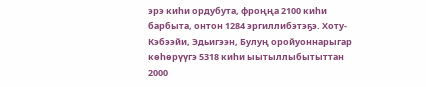эрэ киhи ордубута, фроңңа 2100 киhи барбыта, онтон 1284 эргиллибэтэҕэ. Хоту- Кэбээйи, Эдьигээн, Булуң оройуоннарыгар көhөрүүгэ 5318 киhи ыытыллыбытыттан 2000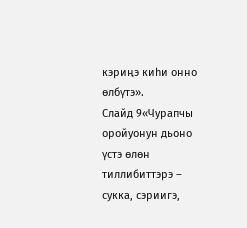кэриңэ киhи онно өлбүтэ».
Слайд 9«Чурапчы оройуонун дьоно үстэ өлөн тиллибиттэрэ – сукка, сэриигэ,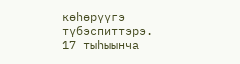көhөрүүгэ түбэспиттэрэ.
17 тыhыынча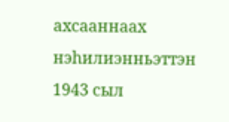ахсааннаах нэhилиэнньэттэн 1943 сыл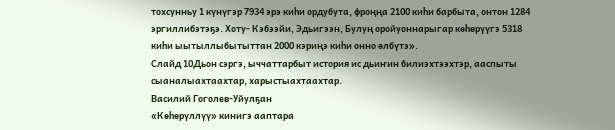тохсунньу 1 күнүгэр 7934 эрэ киhи ордубута, фроңңа 2100 киhи барбыта, онтон 1284 эргиллибэтэҕэ. Хоту- Кэбээйи, Эдьигээн, Булуң оройуоннарыгар көhөрүүгэ 5318 киhи ыытыллыбытыттан 2000 кэриңэ киhи онно өлбүтэ».
Слайд 10Дьон сэргэ, ыччаттарбыт история ис дьиҥин билиэхтээхтэр, ааспыты сыаналыахтаахтар, харыстыахтаахтар.
Василий Гоголев-Уйулҕан
«Көһөрүллүү» кинигэ ааптара